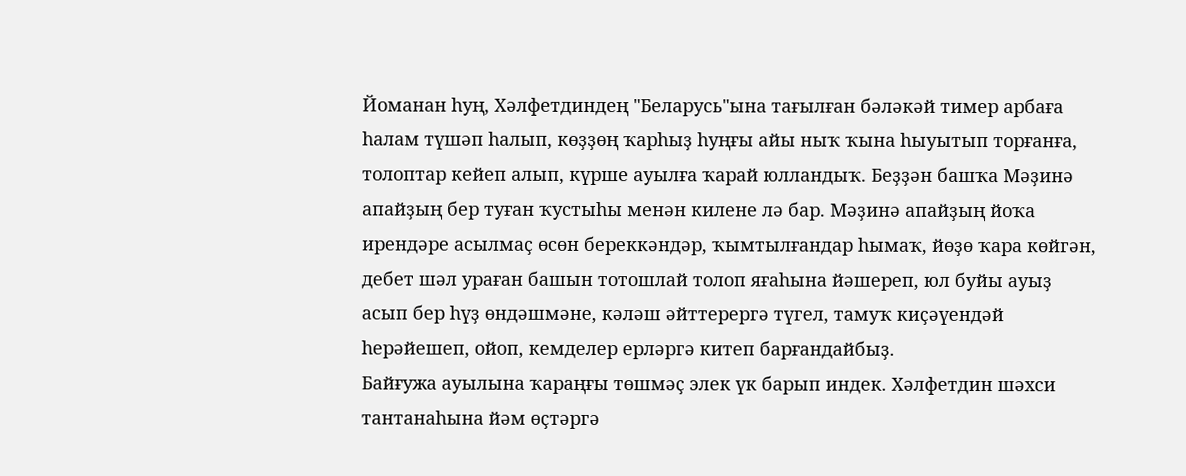Йоманан һуң, Хәлфетдиндең "Беларусь"ына тағылған бәләкәй тимер арбаға һалам түшәп һалып, көҙҙөң ҡарһыҙ һуңғы айы ныҡ ҡына һыуытып торғанға, толоптар кейеп алып, күрше ауылға ҡарай юлландыҡ. Беҙҙән башҡа Мәҙинә апайҙың бер туған ҡустыһы менән килене лә бар. Мәҙинә апайҙың йоҡа ирендәре асылмаҫ өсөн береккәндәр, ҡымтылғандар һымаҡ, йөҙө ҡара көйгән, дебет шәл ураған башын тотошлай толоп яғаһына йәшереп, юл буйы ауыҙ асып бер һүҙ өндәшмәне, кәләш әйттерергә түгел, тамуҡ киҫәүендәй һерәйешеп, ойоп, кемделер ерләргә китеп барғандайбыҙ.
Байғужа ауылына ҡараңғы төшмәҫ элек үк барып индек. Хәлфетдин шәхси тантанаһына йәм өҫтәргә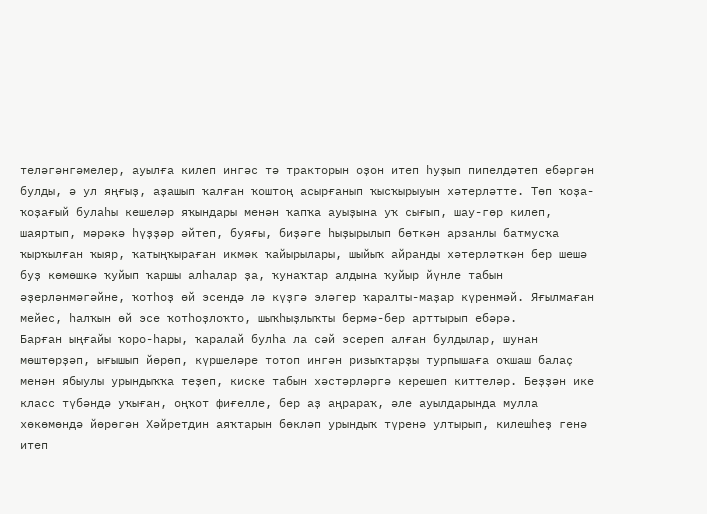теләгәнгәмелер, ауылға килеп ингәс тә тракторын оҙон итеп һуҙып пипелдәтеп ебәргән булды, ә ул яңғыҙ, аҙашып ҡалған ҡоштоң асырғанып ҡысҡырыуын хәтерләтте. Төп ҡоҙа-ҡоҙағый булаһы кешеләр яҡындары менән ҡапҡа ауыҙына уҡ сығып, шау-гөр килеп, шаяртып, мәрәкә һүҙҙәр әйтеп, буяғы, биҙәге һыҙырылып бөткән арзанлы батмусҡа ҡырҡылған ҡыяр, ҡатыңҡыраған икмәк ҡайырылары, шыйыҡ айранды хәтерләткән бер шешә буҙ көмөшкә ҡуйып ҡаршы алһалар ҙа, ҡунаҡтар алдына ҡуйыр йүнле табын әҙерләнмәгәйне, ҡотһоҙ өй эсендә лә күҙгә эләгер ҡаралты-маҙар күренмәй. Яғылмаған мейес, һалҡын өй эсе ҡотһоҙлоҡто, шыҡһыҙлыҡты бермә-бер арттырып ебәрә.
Барған ыңғайы ҡоро-һары, ҡаралай булһа ла сәй эсереп алған булдылар, шунан мөштөрҙәп, ығышып йөрөп, күршеләре тотоп ингән ризыҡтарҙы турпышаға оҡшаш балаҫ менән ябыулы урындыҡҡа теҙеп, киске табын хәстәрләргә керешеп киттеләр. Беҙҙән ике класс түбәндә уҡыған, оңҡот фиғелле, бер аҙ аңрараҡ, әле ауылдарында мулла хөкөмөндә йөрөгән Хәйретдин аяҡтарын бөкләп урындыҡ түренә ултырып, килешһеҙ генә итеп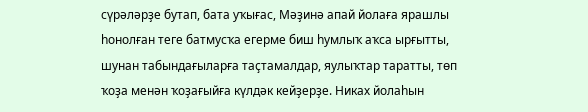сүрәләрҙе бутап, бата уҡығас, Мәҙинә апай йолаға ярашлы һонолған теге батмусҡа егерме биш һумлыҡ аҡса ырғытты, шунан табындағыларға таҫтамалдар, яулыҡтар таратты, төп ҡоҙа менән ҡоҙағыйға күлдәк кейҙерҙе. Никах йолаһын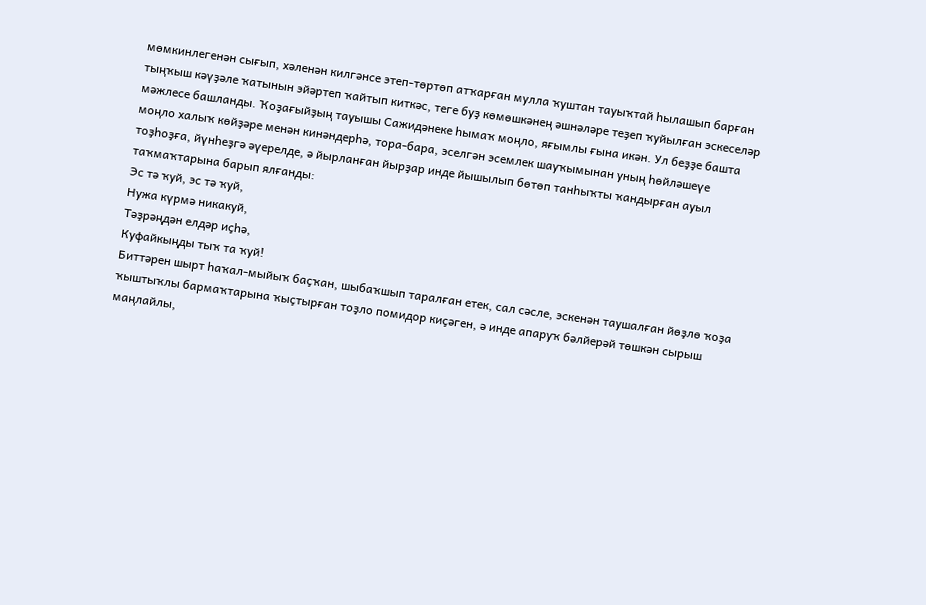мөмкинлегенән сығып, хәленән килгәнсе этеп-төртөп атҡарған мулла ҡуштан тауыҡтай һылашып барған тыңҡыш кәүҙәле ҡатынын эйәртеп ҡайтып киткәс, теге буҙ көмөшкәнең әшнәләре теҙеп ҡуйылған эскеселәр мәжлесе башланды. Ҡоҙағыйҙың тауышы Сажидәнеке һымаҡ моңло, яғымлы ғына икән. Ул беҙҙе башта моңло халыҡ көйҙәре менән кинәндерһә, тора-бара, эселгән эсемлек шауҡымынан уның һөйләшеүе тоҙһоҙға, йүнһеҙгә әүерелде, ә йырланған йырҙар инде йышылып бөтөп танһыҡты ҡандырған ауыл таҡмаҡтарына барып ялғанды:
Эс тә ҡуй, эс тә ҡуй,
Нужа күрмә никакуй,
Тәҙрәңдән елдәр иҫһә,
Куфайкыңды тыҡ та ҡуй!
Биттәрен шырт һаҡал-мыйыҡ баҫҡан, шыбаҡшып таралған етек, сал сәсле, эскенән таушалған йөҙлө ҡоҙа ҡыштыҡлы бармаҡтарына ҡыҫтырған тоҙло помидор киҫәген, ә инде апаруҡ бәлйерәй төшкән сырыш маңлайлы,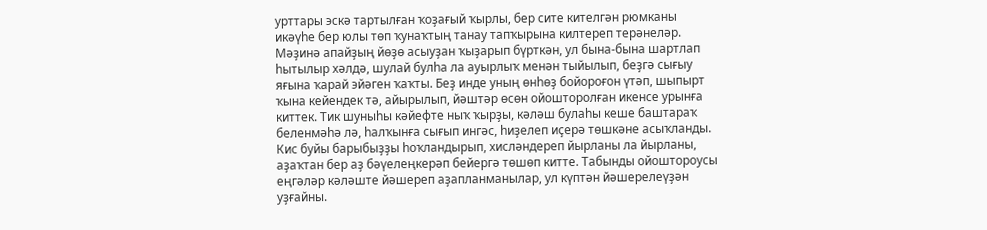урттары эскә тартылған ҡоҙағый ҡырлы, бер сите кителгән рюмканы икәүһе бер юлы төп ҡунаҡтың танау тапҡырына килтереп терәнеләр.
Мәҙинә апайҙың йөҙө асыуҙан ҡыҙарып бүрткән, ул бына-бына шартлап һытылыр хәлдә, шулай булһа ла ауырлыҡ менән тыйылып, беҙгә сығыу яғына ҡарай эйәген ҡаҡты. Беҙ инде уның өнһөҙ бойороғон үтәп, шыпырт ҡына кейендек тә, айырылып, йәштәр өсөн ойошторолған икенсе урынға киттек. Тик шуныһы кәйефте ныҡ ҡырҙы, кәләш булаһы кеше баштараҡ беленмәһә лә, һалҡынға сығып ингәс, һиҙелеп иҫерә төшкәне асыҡланды. Кис буйы барыбыҙҙы һоҡландырып, хисләндереп йырланы ла йырланы, аҙаҡтан бер аҙ бәүелеңкерәп бейергә төшөп китте. Табынды ойоштороусы еңгәләр кәләште йәшереп аҙапланманылар, ул күптән йәшерелеүҙән уҙғайны.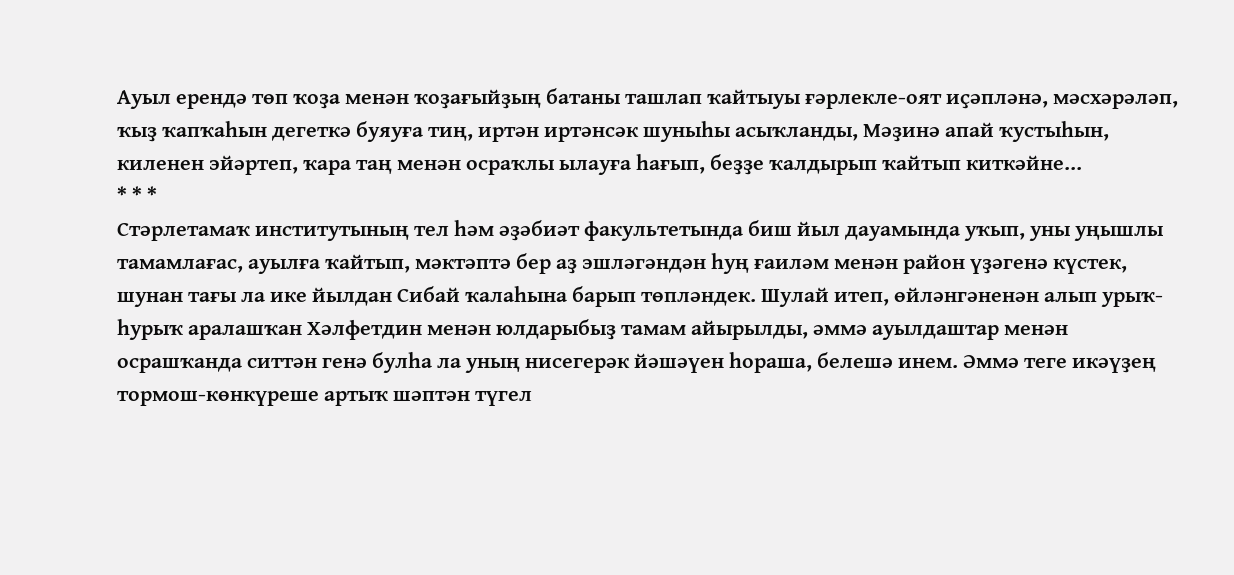Ауыл ерендә төп ҡоҙа менән ҡоҙағыйҙың батаны ташлап ҡайтыуы ғәрлекле-оят иҫәпләнә, мәсхәрәләп, ҡыҙ ҡапҡаһын дегеткә буяуға тиң, иртән иртәнсәк шуныһы асыҡланды, Мәҙинә апай ҡустыһын, киленен эйәртеп, ҡара таң менән осраҡлы ылауға һағып, беҙҙе ҡалдырып ҡайтып киткәйне...
* * *
Стәрлетамаҡ институтының тел һәм әҙәбиәт факультетында биш йыл дауамында уҡып, уны уңышлы тамамлағас, ауылға ҡайтып, мәктәптә бер аҙ эшләгәндән һуң ғаиләм менән район үҙәгенә күстек, шунан тағы ла ике йылдан Сибай ҡалаһына барып төпләндек. Шулай итеп, өйләнгәненән алып урыҡ-һурыҡ аралашҡан Хәлфетдин менән юлдарыбыҙ тамам айырылды, әммә ауылдаштар менән осрашҡанда ситтән генә булһа ла уның нисегерәк йәшәүен һораша, белешә инем. Әммә теге икәүҙең тормош-көнкүреше артыҡ шәптән түгел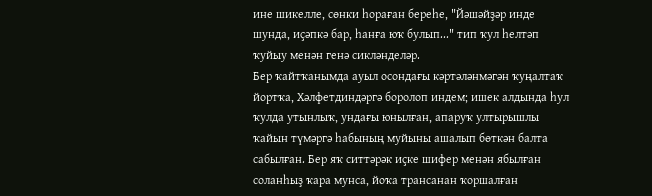ине шикелле, сөнки һораған береһе, "Йәшәйҙәр инде шунда, иҫәпкә бар, һанға юҡ булып..." тип ҡул һелтәп ҡуйыу менән генә сикләнделәр.
Бер ҡайтҡанымда ауыл осондағы кәртәләнмәгән ҡуңалтаҡ йортҡа, Хәлфетдиндәргә боролоп индем; ишек алдында һул ҡулда утынлыҡ, ундағы юнылған, апаруҡ ултырышлы ҡайын түмәргә һабының муйыны ашалып бөткән балта сабылған. Бер яҡ ситтәрәк иҫке шифер менән ябылған соланһыҙ ҡара мунса, йоҡа трансанан ҡоршалған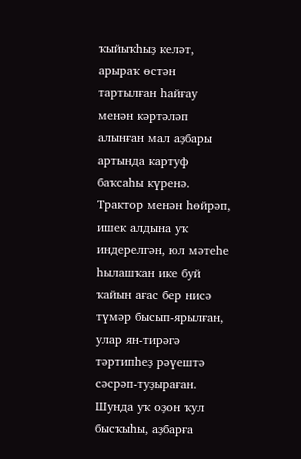ҡыйыҡһыҙ келәт, арыраҡ өстән тартылған һайғау менән кәртәләп алынған мал аҙбары артында картуф баҡсаһы күренә. Трактор менән һөйрәп, ишек алдына уҡ индерелгән, юл мәтеһе һылашҡан ике буй ҡайын ағас бер нисә түмәр бысып-ярылған, улар ян-тирәгә тәртипһеҙ рәүештә сәсрәп-туҙыраған. Шунда уҡ оҙон ҡул бысҡыһы, аҙбарға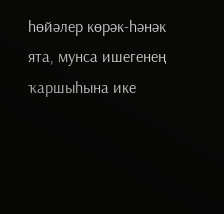һөйәлер көрәк-һәнәк ята, мунса ишегенең ҡаршыһына ике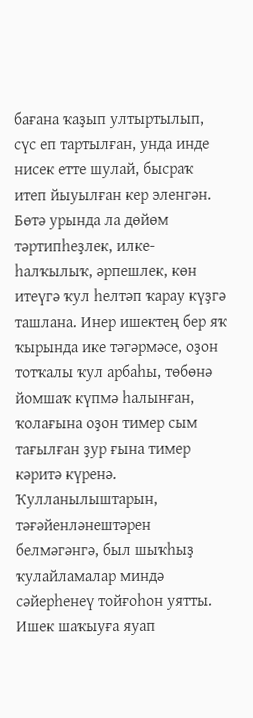бағана ҡаҙып ултыртылып, сүс еп тартылған, унда инде нисек етте шулай, бысраҡ итеп йыуылған кер эленгән. Бөтә урында ла дөйөм тәртипһеҙлек, илке-һалҡылыҡ, әрпешлек, көн итеүгә ҡул һелтәп ҡарау күҙгә ташлана. Инер ишектең бер яҡ ҡырында ике тәгәрмәсе, оҙон тотҡалы ҡул арбаһы, төбөнә йомшаҡ күпмә һалынған, ҡолағына оҙон тимер сым тағылған ҙур ғына тимер кәритә күренә. Ҡулланылыштарын, тәғәйенләнештәрен белмәгәнгә, был шыҡһыҙ ҡулайламалар миндә сәйерһенеү тойғоһон уятты.
Ишек шаҡыуға яуап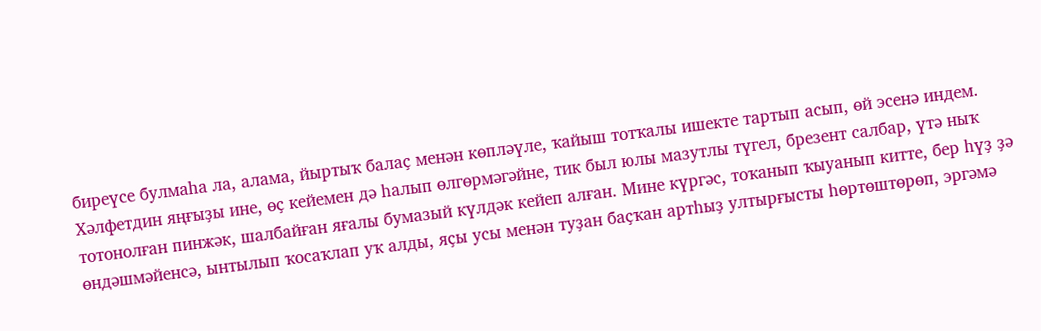биреүсе булмаһа ла, алама, йыртыҡ балаҫ менән көпләүле, ҡайыш тотҡалы ишекте тартып асып, өй эсенә индем. Хәлфетдин яңғыҙы ине, өҫ кейемен дә һалып өлгөрмәгәйне, тик был юлы мазутлы түгел, брезент салбар, үтә ныҡ тотонолған пинжәк, шалбайған яғалы бумазый күлдәк кейеп алған. Мине күргәс, тоҡанып ҡыуанып китте, бер һүҙ ҙә өндәшмәйенсә, ынтылып ҡосаҡлап уҡ алды, яҫы усы менән туҙан баҫҡан артһыҙ ултырғысты һөртөштөрөп, эргәмә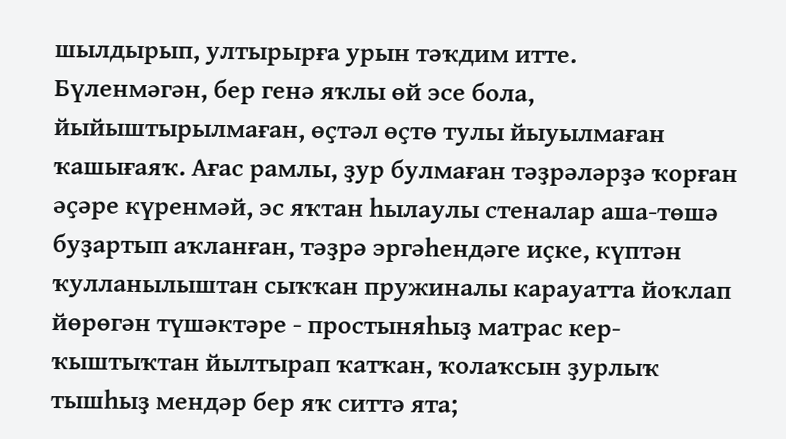шылдырып, ултырырға урын тәҡдим итте.
Бүленмәгән, бер генә яҡлы өй эсе бола, йыйыштырылмаған, өҫтәл өҫтө тулы йыуылмаған ҡашығаяҡ. Ағас рамлы, ҙур булмаған тәҙрәләрҙә ҡорған әҫәре күренмәй, эс яҡтан һылаулы стеналар аша-төшә буҙартып аҡланған, тәҙрә эргәһендәге иҫке, күптән ҡулланылыштан сыҡҡан пружиналы карауатта йоҡлап йөрөгән түшәктәре - простыняһыҙ матрас кер-ҡыштыҡтан йылтырап ҡатҡан, ҡолаҡсын ҙурлыҡ тышһыҙ мендәр бер яҡ ситтә ята;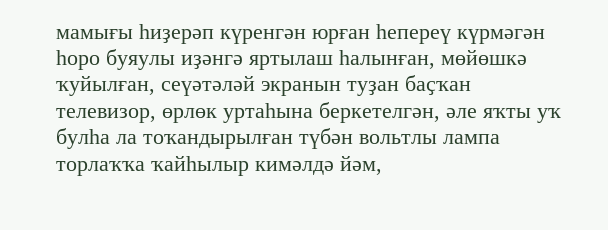мамығы һиҙерәп күренгән юрған һепереү күрмәгән һоро буяулы иҙәнгә яртылаш һалынған, мөйөшкә ҡуйылған, сеүәтәләй экранын туҙан баҫҡан телевизор, өрлөк уртаһына беркетелгән, әле яҡты уҡ булһа ла тоҡандырылған түбән вольтлы лампа торлаҡҡа ҡайһылыр кимәлдә йәм,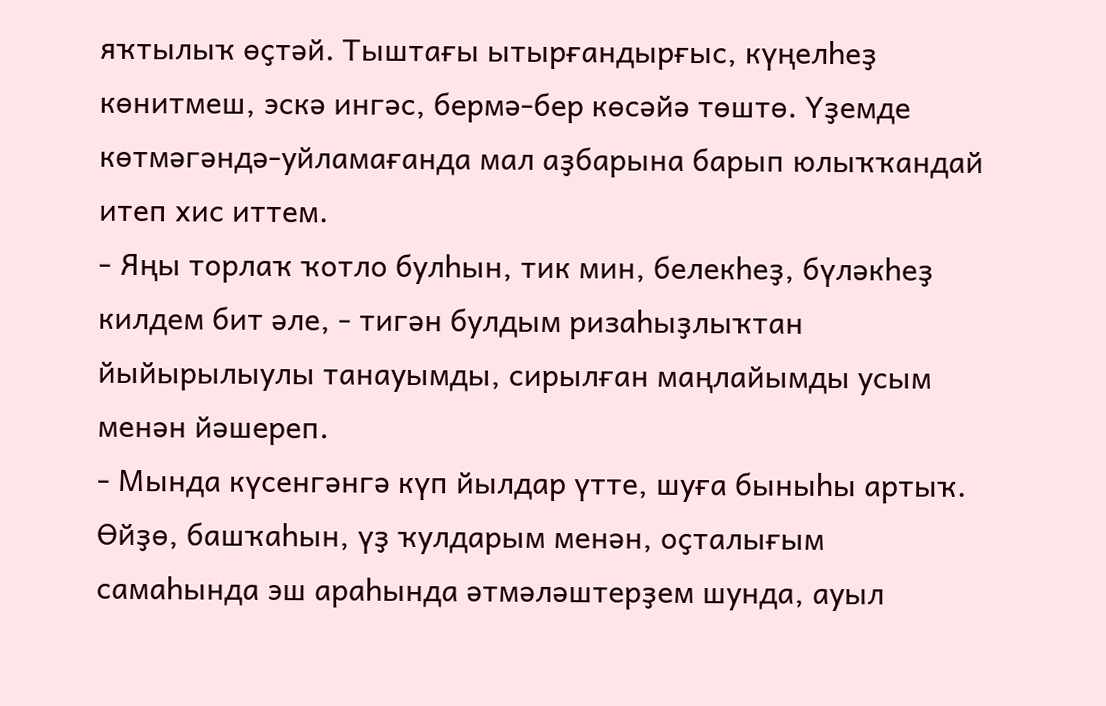яҡтылыҡ өҫтәй. Тыштағы ытырғандырғыс, күңелһеҙ көнитмеш, эскә ингәс, бермә-бер көсәйә төштө. Үҙемде көтмәгәндә-уйламағанда мал аҙбарына барып юлыҡҡандай итеп хис иттем.
- Яңы торлаҡ ҡотло булһын, тик мин, белекһеҙ, бүләкһеҙ килдем бит әле, - тигән булдым ризаһыҙлыҡтан йыйырылыулы танауымды, сирылған маңлайымды усым менән йәшереп.
- Мында күсенгәнгә күп йылдар үтте, шуға быныһы артыҡ. Өйҙө, башҡаһын, үҙ ҡулдарым менән, оҫталығым самаһында эш араһында әтмәләштерҙем шунда, ауыл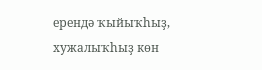ерендә ҡыйыҡһыҙ, хужалыҡһыҙ көн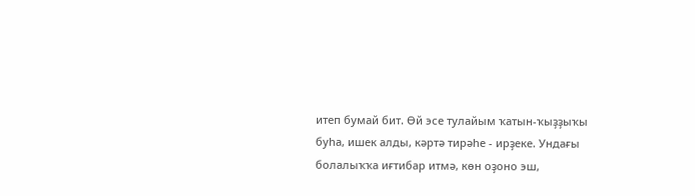итеп бумай бит. Өй эсе тулайым ҡатын-ҡыҙҙыҡы буһа, ишек алды, кәртә тирәһе - ирҙеке. Ундағы болалыҡҡа иғтибар итмә, көн оҙоно эш,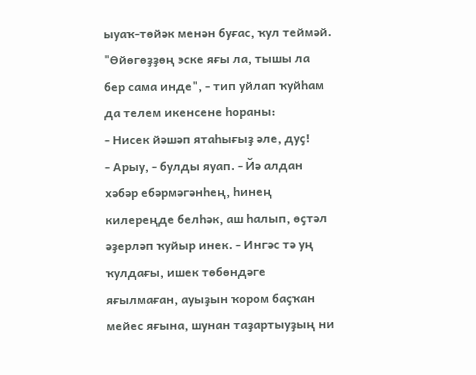ыуаҡ-төйәк менән буғас, ҡул теймәй.
"Өйөгөҙҙөң эске яғы ла, тышы ла бер сама инде", - тип уйлап ҡуйһам да телем икенсене һораны:
- Нисек йәшәп ятаһығыҙ әле, дуҫ!
- Арыу, - булды яуап. - Йә алдан хәбәр ебәрмәгәнһең, һинең килереңде белһәк, аш һалып, өҫтәл әҙерләп ҡуйыр инек. - Ингәс тә уң ҡулдағы, ишек төбөндәге яғылмаған, ауыҙын ҡором баҫҡан мейес яғына, шунан таҙартыуҙың ни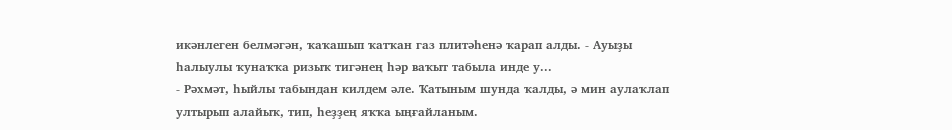икәнлеген белмәгән, ҡаҡашып ҡатҡан газ плитәһенә ҡарап алды. - Ауыҙы һалыулы ҡунаҡҡа ризыҡ тигәнең һәр ваҡыт табыла инде у...
- Рәхмәт, һыйлы табындан килдем әле. Ҡатыным шунда ҡалды, ә мин аулаҡлап ултырып алайыҡ, тип, һеҙҙең яҡҡа ыңғайланым.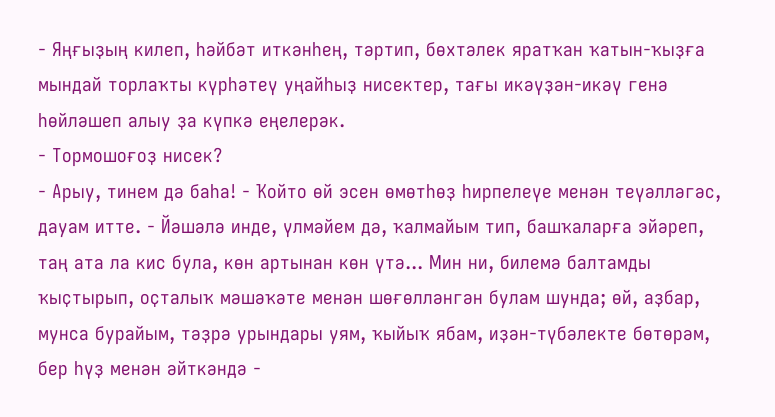- Яңғыҙың килеп, һәйбәт иткәнһең, тәртип, бөхтәлек яратҡан ҡатын-ҡыҙға мындай торлаҡты күрһәтеү уңайһыҙ нисектер, тағы икәүҙән-икәү генә һөйләшеп алыу ҙа күпкә еңелерәк.
- Тормошоғоҙ нисек?
- Арыу, тинем дә баһа! - Ҡойто өй эсен өмөтһөҙ һирпелеүе менән теүәлләгәс, дауам итте. - Йәшәлә инде, үлмәйем дә, ҡалмайым тип, башҡаларға эйәреп, таң ата ла кис була, көн артынан көн үтә... Мин ни, билемә балтамды ҡыҫтырып, оҫталыҡ мәшәҡәте менән шөғөлләнгән булам шунда; өй, аҙбар, мунса бурайым, тәҙрә урындары уям, ҡыйыҡ ябам, иҙән-түбәлекте бөтөрәм, бер һүҙ менән әйткәндә -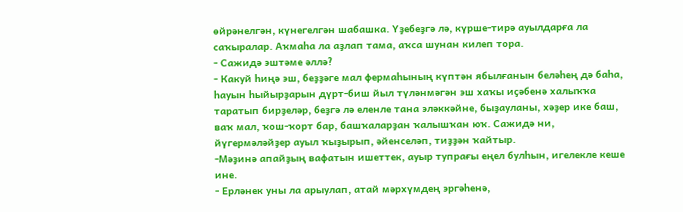өйрәнелгән, күнегелгән шабашка. Үҙебеҙгә лә, күрше-тирә ауылдарға ла саҡыралар. Аҡмаһа ла аҙлап тама, аҡса шунан килеп тора.
- Сажидә эштәме әллә?
- Какуй һиңә эш, беҙҙәге мал фермаһының күптән ябылғанын беләһең дә баһа, һауын һыйырҙарын дүрт-биш йыл түләнмәгән эш хаҡы иҫәбенә халыҡҡа таратып бирҙеләр, беҙгә лә еленле тана эләккәйне, быҙауланы, хәҙер ике баш, ваҡ мал, ҡош-ҡорт бар, башҡаларҙан ҡалышҡан юҡ. Сажидә ни, йүгермәләйҙер ауыл ҡыҙырып, әйенселәп, тиҙҙән ҡайтыр.
-Мәҙинә апайҙың вафатын ишеттек, ауыр тупрағы еңел булһын, игелекле кеше ине.
- Ерләнек уны ла арыулап, атай мәрхүмдең эргәһенә,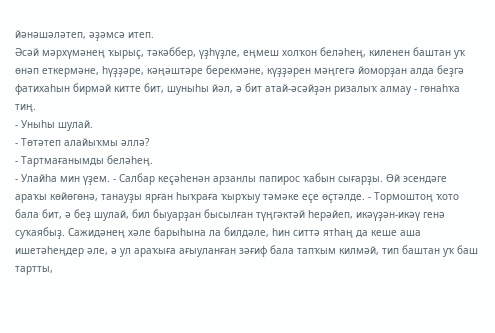йәнәшәләтеп, әҙәмсә итеп.
Әсәй мәрхүмәнең ҡырыҫ, тәкәббер, үҙһүҙле, еңмеш холҡон беләһең, киленен баштан уҡ өнәп еткермәне, һүҙҙәре, кәңәштәре берекмәне, күҙҙәрен мәңгегә йоморҙан алда беҙгә фатихаһын бирмәй китте бит, шуныһы йәл, ә бит атай-әсәйҙән ризалыҡ алмау - гөнаһҡа тиң.
- Уныһы шулай.
- Төтәтеп алайыҡмы әллә?
- Тартмағанымды беләһең.
- Улайһа мин үҙем. - Салбар кеҫәһенән арзанлы папирос ҡабын сығарҙы. Өй эсендәге араҡы көйөгөнә, танауҙы ярған һыҡраға ҡырҡыу тәмәке еҫе өҫтәлде. - Тормоштоң ҡото бала бит, ә беҙ шулай, бил быуарҙан бысылған түңгәктәй һерәйеп, икәүҙән-икәү генә суҡаябыҙ. Сажидәнең хәле барыһына ла билдәле, һин ситтә ятһаң да кеше аша ишетәһеңдер әле, ә ул араҡыға ағыуланған зәғиф бала тапҡым килмәй, тип баштан уҡ баш тартты,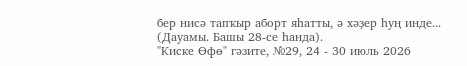бер нисә тапҡыр аборт яһатты, ә хәҙер һуң инде...
(Дауамы. Башы 28-се һанда).
"Киске Өфө" гәзите, №29, 24 - 30 июль 2026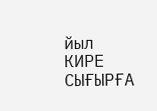йыл
КИРЕ СЫҒЫРҒА